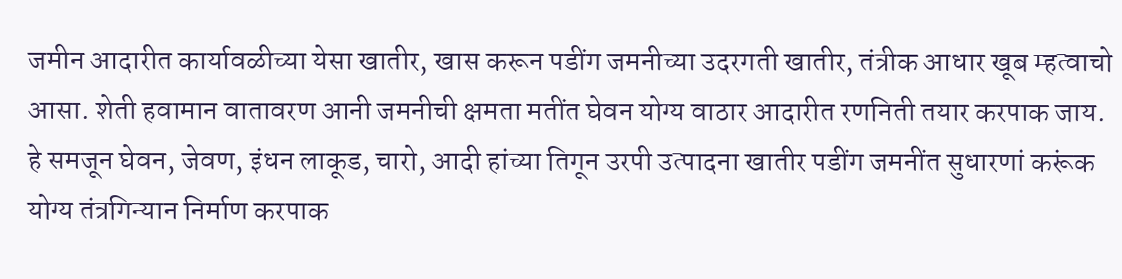जमीन आदारीत कार्यावळीच्या येसा खातीर, खास करून पडींग जमनीच्या उदरगती खातीर, तंत्रीक आधार खूब म्हत्वाचो आसा. शेती हवामान वातावरण आनी जमनीची क्षमता मतींत घेवन योग्य वाठार आदारीत रणनिती तयार करपाक जाय. हे समजून घेवन, जेवण, इंधन लाकूड, चारो, आदी हांच्या तिगून उरपी उत्पादना खातीर पडींग जमनींत सुधारणां करूंक योग्य तंत्रगिन्यान निर्माण करपाक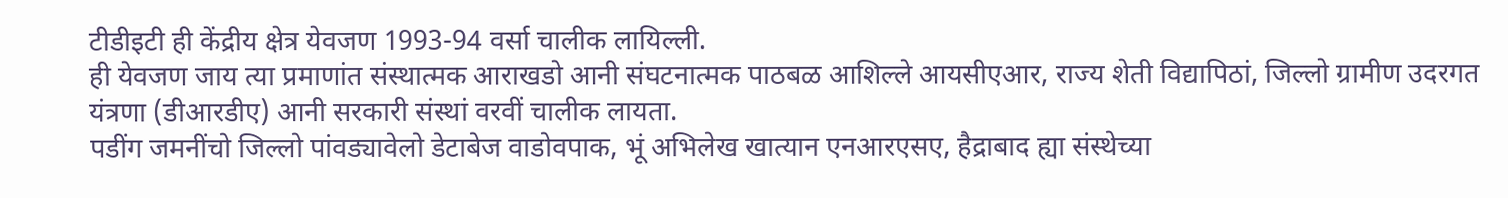टीडीइटी ही केंद्रीय क्षेत्र येवजण 1993-94 वर्सा चालीक लायिल्ली.
ही येवजण जाय त्या प्रमाणांत संस्थात्मक आराखडो आनी संघटनात्मक पाठबळ आशिल्ले आयसीएआर, राज्य शेती विद्यापिठां, जिल्लो ग्रामीण उदरगत यंत्रणा (डीआरडीए) आनी सरकारी संस्थां वरवीं चालीक लायता.
पडींग जमनींचो जिल्लो पांवड्यावेलो डेटाबेज वाडोवपाक, भूं अभिलेख खात्यान एनआरएसए, हैद्राबाद ह्या संस्थेच्या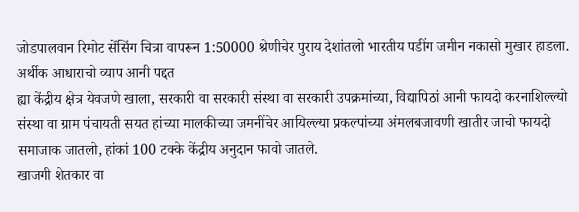जोडपालवान रिमोट सेंसिंग चित्रा वापरून 1:50000 श्रेणीचेर पुराय देशांतलो भारतीय पडींग जमीन नकासो मुखार हाडला.
अर्थीक आधाराचो व्याप आनी पद्दत
ह्या केंद्रीय क्षेत्र येवजणे खाला, सरकारी वा सरकारी संस्था वा सरकारी उपक्रमांच्या, विद्यापिठां आनी फायदो करनाशिल्ल्यो संस्था वा ग्राम पंचायती सयत हांच्या मालकीच्या जमनींचेर आयिल्ल्या प्रकल्पांच्या अंमलबजावणी खातीर जाचो फायदो समाजाक जातलो, हांकां 100 टक्के केंद्रीय अनुदान फावो जातले.
खाजगी शेतकार वा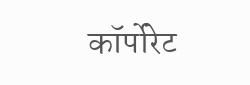कॉर्पोरेट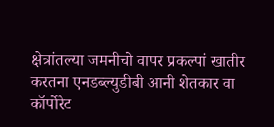क्षेत्रांतल्या जमनीचो वापर प्रकल्पां खातीर करतना एनडब्ल्युडीबी आनी शेतकार वा कॉर्पोरेट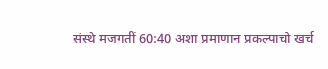संस्थे मजगतीं 60:40 अशा प्रमाणान प्रकल्पाचो खर्च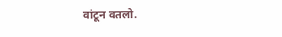वांटून वतलो.